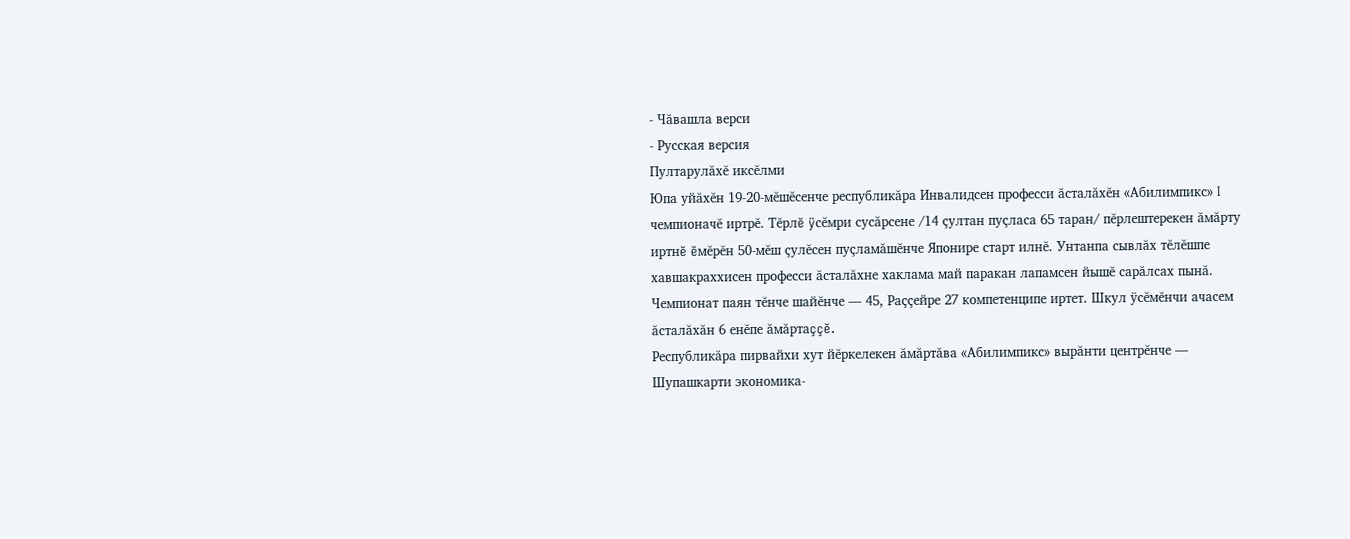- Чăвашла верси
- Русская версия
Пултарулăхĕ иксĕлми
Юпа уйăхĕн 19-20-мĕшĕсенче республикăра Инвалидсен професси ăсталăхĕн «Абилимпикс» I чемпионачĕ иртрĕ. Тĕрлĕ ÿсĕмри сусăрсене /14 çултан пуçласа 65 таран/ пĕрлештерекен ăмăрту иртнĕ ĕмĕрĕн 50-мĕш çулĕсен пуçламăшĕнче Японире старт илнĕ. Унтанпа сывлăх тĕлĕшпе хавшакраххисен професси ăсталăхне хаклама май паракан лапамсен йышĕ сарăлсах пынă. Чемпионат паян тĕнче шайĕнче — 45, Раççейре 27 компетенципе иртет. Шкул ÿсĕмĕнчи ачасем ăсталăхăн 6 енĕпе ăмăртаççĕ.
Республикăра пирвайхи хут йĕркелекен ăмăртăва «Абилимпикс» вырăнти центрĕнче — Шупашкарти экономика-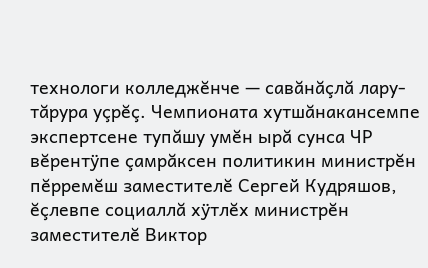технологи колледжĕнче — савăнăçлă лару- тăрура уçрĕç. Чемпионата хутшăнакансемпе экспертсене тупăшу умĕн ырă сунса ЧР вĕрентÿпе çамрăксен политикин министрĕн пĕрремĕш заместителĕ Сергей Кудряшов, ĕçлевпе социаллă хÿтлĕх министрĕн заместителĕ Виктор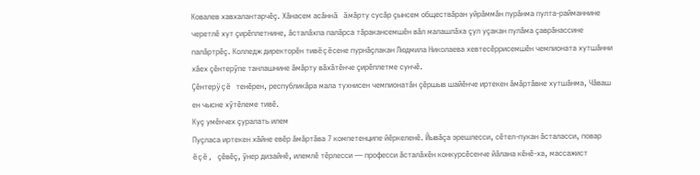Ковалев хавхалантарчĕç. Хăнасем асăннă ăмăрту сусăр çынсем обществăран уйрăммăн пурăнма пулта-райманнине черетлĕ хут çирĕплетнине, ăсталăхпа палăрса тăракансемшĕн вăл малашлăха çул уçакан пулăма çаврăнассине палăртрĕç. Колледж директорĕн тивĕçĕсене пурнăçлакан Людмила Николаева хевтесĕррисемшĕн чемпионата хутшăнни хăех çĕнтерÿпе танлашнине ăмăрту вăхăтĕнче çирĕплетме сунчĕ.
Çĕнтерÿçĕ тенĕрен, республикăра мала тухнисен чемпионатăн çĕршыв шайĕнче иртекен ăмăртăвне хутшăнма, Чăваш ен чысне хÿтĕлеме тивĕ.
Куç умĕнчех çуралать илем
Пуçласа иртекен хăйне евĕр ăмăртăва 7 компетенципе йĕркеленĕ. Йывăçа эрешлесси, сĕтел-пукан ăсталасси, повар ĕçĕ, çĕвĕç, ÿнер дизайнĕ, илемлĕ тĕрлесси — професси ăсталăхĕн конкурсĕсенче йăлана кĕнĕ-ха, массажист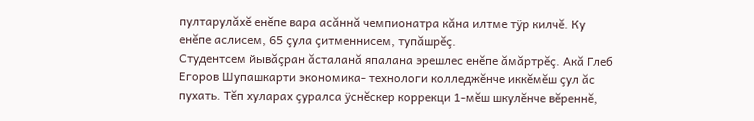пултарулăхĕ енĕпе вара асăннă чемпионатра кăна илтме тÿр килчĕ. Ку енĕпе аслисем, 65 çула çитменнисем, тупăшрĕç.
Студентсем йывăçран ăсталанă япалана эрешлес енĕпе ăмăртрĕç. Акă Глеб Егоров Шупашкарти экономика- технологи колледжĕнче иккĕмĕш çул ăс пухать. Тĕп хуларах çуралса ÿснĕскер коррекци 1-мĕш шкулĕнче вĕреннĕ,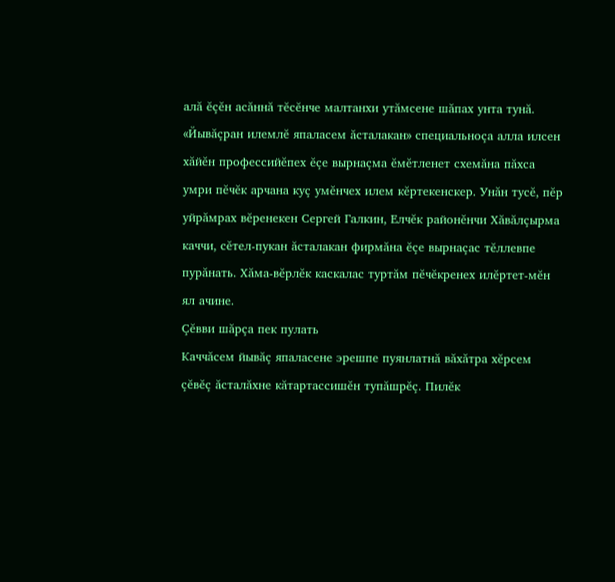алă ĕçĕн асăннă тĕсĕнче малтанхи утăмсене шăпах унта тунă. «Йывăçран илемлĕ япаласем ăсталакан» специальноçа алла илсен хăйĕн профессийĕпех ĕçе вырнаçма ĕмĕтленет схемăна пăхса умри пĕчĕк арчана куç умĕнчех илем кĕртекенскер. Унăн тусĕ, пĕр уйрăмрах вĕренекен Сергей Галкин, Елчĕк районĕнчи Хăвăлçырма каччи, сĕтел-пукан ăсталакан фирмăна ĕçе вырнаçас тĕллевпе пурăнать. Хăма-вĕрлĕк каскалас туртăм пĕчĕкренех илĕртет-мĕн ял ачине.
Çĕвви шăрçа пек пулать
Каччăсем йывăç япаласене эрешпе пуянлатнă вăхăтра хĕрсем çĕвĕç ăсталăхне кăтартассишĕн тупăшрĕç. Пилĕк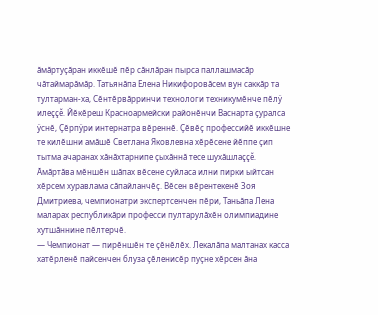ăмăртуçăран иккĕшĕ пĕр сăнлăран пырса паллашмасăр чăтаймарăмăр. Татьянăпа Елена Никифоровăсем вун саккăр та тултарман-ха, Сĕнтĕрвăрринчи технологи техникумĕнче пĕлÿ илеççĕ. Йĕкĕреш Красноармейски районĕнчи Васнарта çуралса ÿснĕ, Çĕрпÿри интернатра вĕреннĕ. Çĕвĕç профессийĕ иккĕшне те килĕшни амăшĕ Светлана Яковлевна хĕрĕсене йĕппе çип тытма ачаранах хăнăхтарнипе çыхăннă тесе шухăшлаççĕ. Ăмăртăва мĕншĕн шăпах вĕсене суйласа илни пирки ыйтсан хĕрсем хуравлама сăпайланчĕç. Вĕсен вĕрентекенĕ Зоя Дмитриева, чемпионатри экспертсенчен пĕри, Таньăпа Лена маларах республикăри професси пултарулăхĕн олимпиадине хутшăннине пĕлтерчĕ.
— Чемпионат — пирĕншĕн те çĕнĕлĕх. Лекалăпа малтанах касса хатĕрленĕ пайсенчен блуза çĕленисĕр пуçне хĕрсен ăна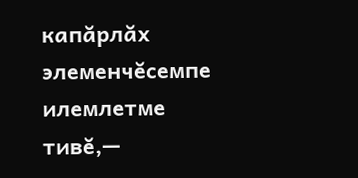капăрлăх элеменчĕсемпе илемлетме тивĕ,—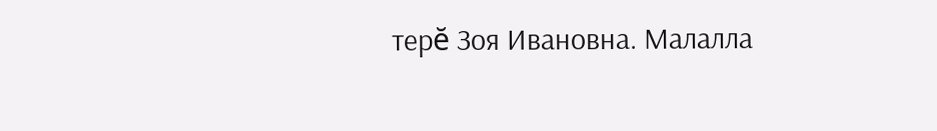терĕ Зоя Ивановна. Малалла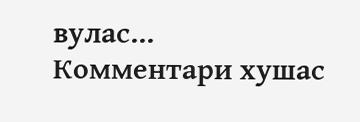вулас...
Комментари хушас